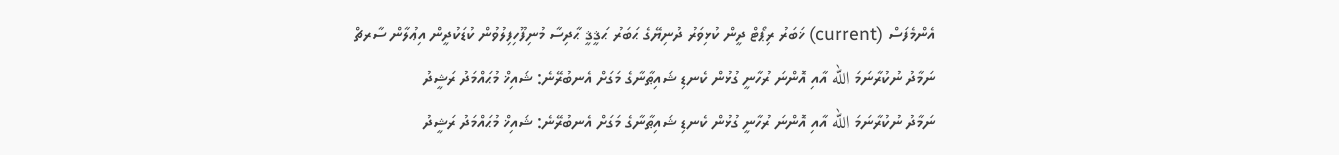އެންމެފަސް (current) ޚަބަރު ރިޕޯޓް ދީން ކުޅިވަރު ދުނިޔޭގެ ޙަބަރު ޙަޤީޤީ ޙާދިސާ މުނިފޫހިފިލުވުން ކުޑަކުދީން އިޢުލާން ސާރޗް
ނަމާދު ނުކުރާނަމަ الله އާއި އޮންނަ ރުހާނީ ގުޅުން ކެނޑި ޝައިޠާނާގެ މަގަށް އެނބުރޭނެ: ޝައިޚް މުޙައްމަދު ރަޝީދު
ނަމާދު ނުކުރާނަމަ الله އާއި އޮންނަ ރުހާނީ ގުޅުން ކެނޑި ޝައިޠާނާގެ މަގަށް އެނބުރޭނެ: ޝައިޚް މުޙައްމަދު ރަޝީދު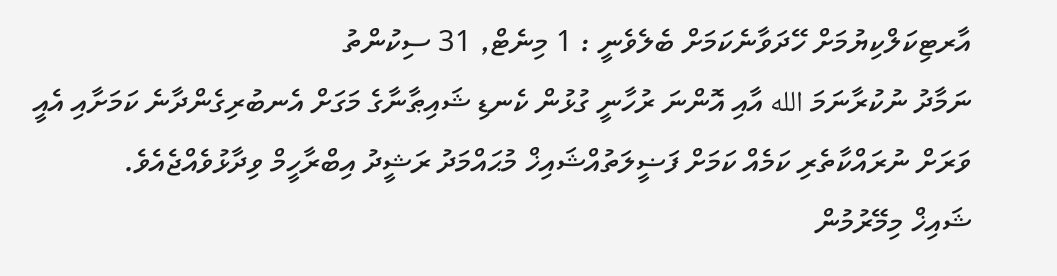އާރޓިކަލްކިޔުމަށް ހޭދަވާނެކަމަށް ބެލެވެނީ : 1 މިނެޓް, 31 ސިކުންތު
ނަމާދު ނުކުރާނަމަ الله އާއި އޮންނަ ރުހާނީ ގުޅުން ކެނޑި ޝައިޠާނާގެ މަގަށް އެނބުރިގެންދާނެ ކަމަށާއި އެއީ ވަރަށް ނުރައްކާތެރި ކަމެއް ކަމަށް ފަޟީލަތުއްޝައިޚް މުޙައްމަދު ރަޝީދު އިބްރާހީމް ވިދާޅުވެއްޖެއެވެ.
ޝައިޚް މިމޭރުމުން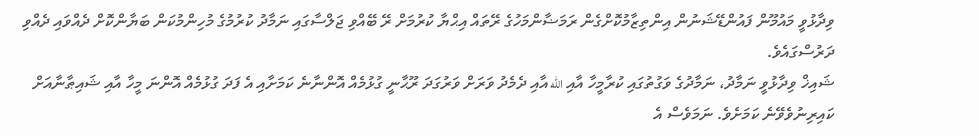ވިދާޅުވީ މައުމޫން ފައުންޑޭޝަނުން އިންތިޒާމުކޮށްގެން ރަމަޟާންމަހުގެ ރޭތައް އިޙްޔާ ކުރުމަށް ރޭ ބޭއްވި ޖަލްސާގައި ނަމާދު ކުރުމުގެ މުހިންމުކަން ބަޔާންކޮށް ދެއްވައި ދެއްވި ދަރުސްގައެވެ.
ޝައިޚް ވިދާޅުވީ ނަމާދު، ނަމާދުގެ ވަގުތުގައި ކުރާމީހާ އާއި الله އާއި ދެމެދު ވަރަށް ވަރުގަދަ ރޫޙާނީ ގުޅުމެއް އޮންނާނެ ކަމަށާއި އެ ފަދަ ގުޅުމެއް އޮންނަ މީހާ އާއި ޝައިޠާނާއަށް ކައިރިނުވެވޭނެ ކަމަށެވެ. ނަމަވެސް އެ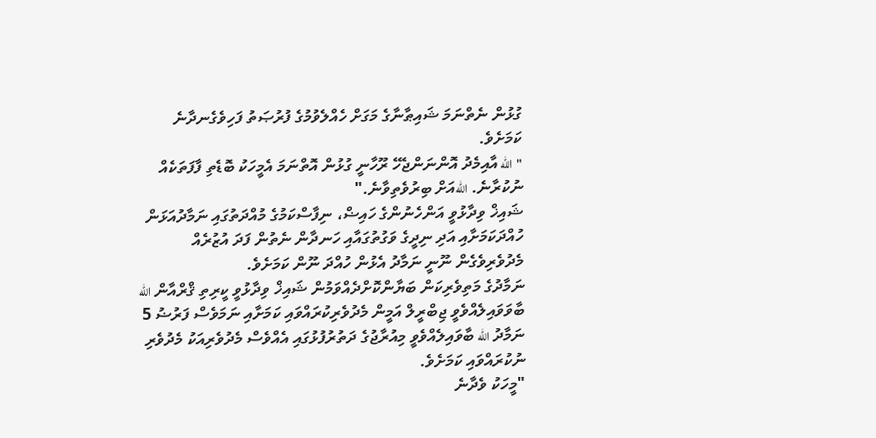ގުޅުން ނެތްނަމަ ޝައިޠާނާގެ މަގަށް ހެއްލެވުމުގެ ފުރުޞަތު ފަހިވެގެނދާނެ ކަމަށެވެ.
"الله އާއިމެދު އޮންނަންޖެހޭ ރޫހާނީ ގުޅުން އޮތްނަމަ އެމީހަކު ބޮޑެތި ފާފަތަކެއް ނުކުރާނެ. اللهއަށް ބިރުވެތިވާނެ."
ޝައިޚް ވިދާޅުވީ އަންހެނުންގެ ހައިޟް، ނިފާސްކަމުގެ މުއްދަތުގައި ނަމާދުއަޅަން ހުއްދަކަމަށާއި އަދި ނިދީގެ ވަގުތުގައާއި ހަނދާން ނެތުން ފަދަ އުޒުރެއް މެދުވެރިވެގެން ނޫނީ ނަމާދު އެޅުން ހުއްދަ ނޫން ކަމަށެވެ.
ނަމާދުގެ މަތިވެރިކަން ބަޔާންކޮށްދެއްވަމުން ޝައިޚް ވިދާޅުވީ ކީރިތި ޤްރްއާން الله ބާވަވައިލެއްވެވީ ޖިބްރީލް އަމީން މެދުވެރިކުރައްވައި ކަމަށާއި ނަމަވެސް ފަރުޟު 5 ނަމާދު الله ބާވައިލެއްވެވީ މިއުރާޖުގެ ދަތުރުފުޅުގައި އެއްވެސް މެދުވެރިއަކު މެދުވެރި ނުކުރައްވައި ކަމަށެވެ.
"މީހަކު ވެދާނެ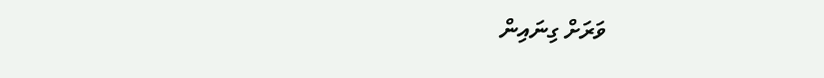ވަރަށް ގިނައިން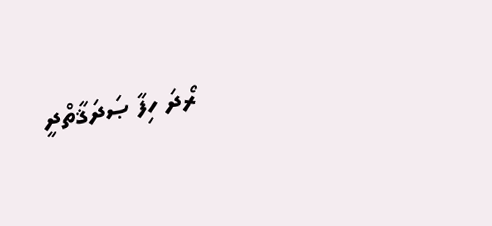ރޯދަ ހިފާ ޞަދަޤާތްދީ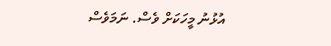އުޅުނު މީހަކަށް ވެސް. ނަމަވެސް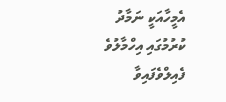އެމީހާއަކީ ނަމާދު ކުރުމުގައި އިހްމާލުވެ ފެއިލްވެފައިވާ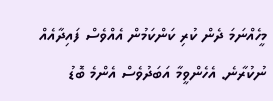މީހެއްނަމަ ދެން ކުރި ކަންކަމުން އެއްވެސް ފައިދާއެއް ނުކުރާނެ. އެހެންވީމާ އަބަދުވެސް އެންމެ ބޮޑު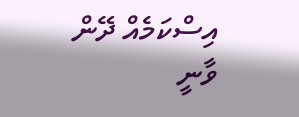އިސްކަމެއް ދޭން ވާނީ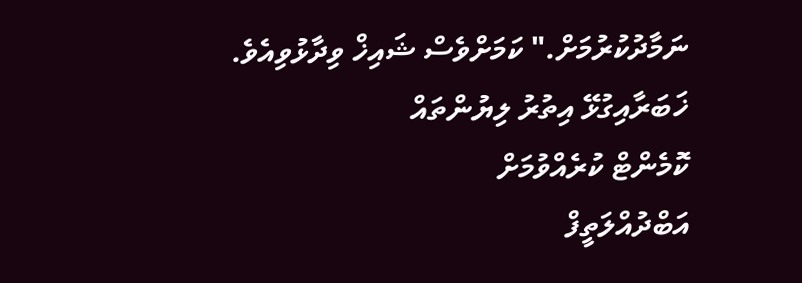ނަމާދުކުރުމަށް." ކަމަށްވެސް ޝައިޚް ވިދާޅުވިއެވެ.
ޚަބަރާއިގުޅޭ އިތުރު ލިޔުންތައް
ކޮމެންޓް ކުރެއްވުމަށް
އަބްދުއްލަތީފް